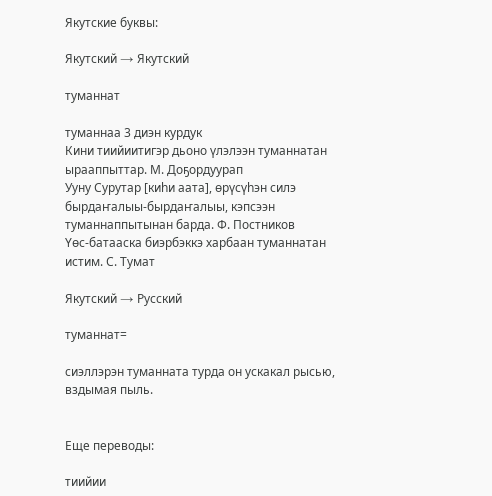Якутские буквы:

Якутский → Якутский

туманнат

туманнаа 3 диэн курдук
Кини тиийиитигэр дьоно үлэлээн туманнатан ырааппыттар. М. Доҕордуурап
Ууну Сурутар [киһи аата], өрүсүһэн силэ бырдаҥалыы-бырдаҥалыы, кэпсээн туманнаппытынан барда. Ф. Постников
Үөс-батааска биэрбэккэ харбаан туманнатан истим. С. Тумат

Якутский → Русский

туманнат=

сиэллэрэн туманната турда он ускакал рысью, вздымая пыль.


Еще переводы:

тиийии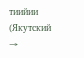тиийии (Якутский →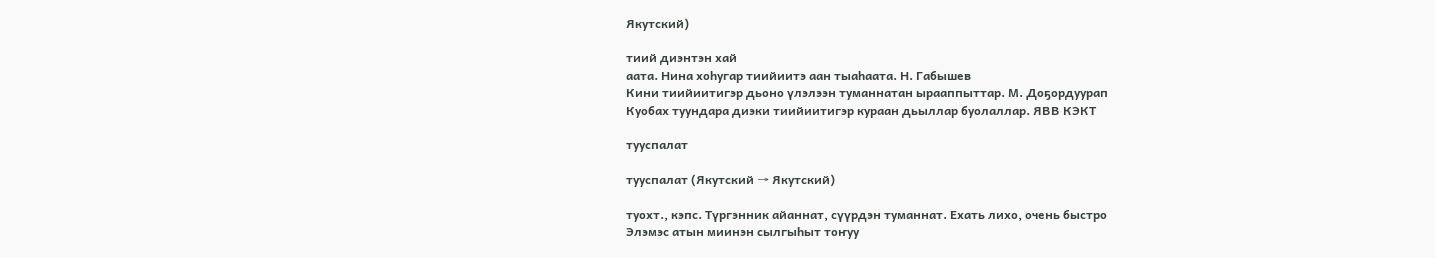Якутский)

тиий диэнтэн хай
аата. Нина хоһугар тиийиитэ аан тыаһаата. Н. Габышев
Кини тиийиитигэр дьоно үлэлээн туманнатан ырааппыттар. М. Доҕордуурап
Куобах туундара диэки тиийиитигэр кураан дьыллар буолаллар. ЯВВ КЭКТ

тууспалат

тууспалат (Якутский → Якутский)

туохт., кэпс. Түргэнник айаннат, сүүрдэн туманнат. Ехать лихо, очень быстро
Элэмэс атын миинэн сылгыһыт тоҥуу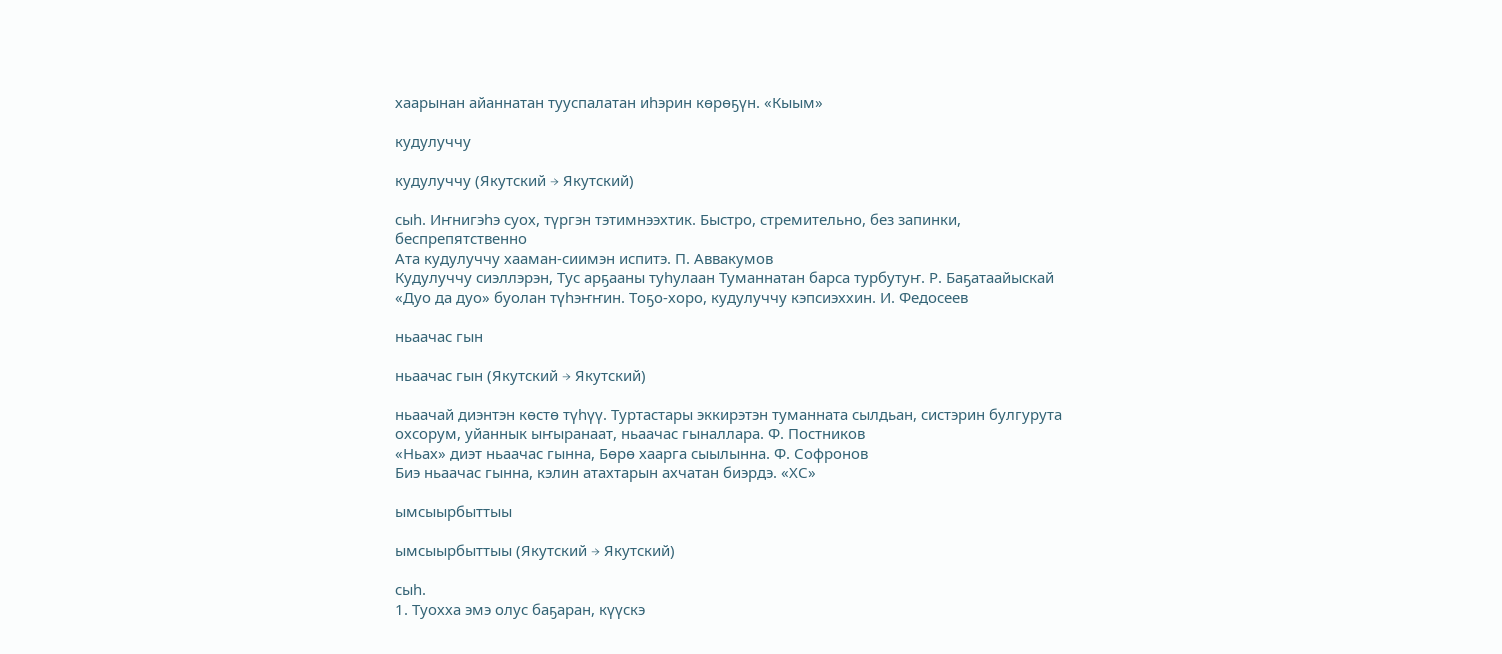хаарынан айаннатан тууспалатан иһэрин көрөҕүн. «Кыым»

кудулуччу

кудулуччу (Якутский → Якутский)

сыһ. Иҥнигэһэ суох, түргэн тэтимнээхтик. Быстро, стремительно, без запинки, беспрепятственно
Ата кудулуччу хааман-сиимэн испитэ. П. Аввакумов
Кудулуччу сиэллэрэн, Тус арҕааны туһулаан Туманнатан барса турбутуҥ. Р. Баҕатаайыскай
«Дуо да дуо» буолан түһэҥҥин. Тоҕо-хоро, кудулуччу кэпсиэххин. И. Федосеев

ньаачас гын

ньаачас гын (Якутский → Якутский)

ньаачай диэнтэн көстө түһүү. Туртастары эккирэтэн туманната сылдьан, систэрин булгурута охсорум, уйаннык ыҥыранаат, ньаачас гыналлара. Ф. Постников
«Ньах» диэт ньаачас гынна, Бөрө хаарга сыылынна. Ф. Софронов
Биэ ньаачас гынна, кэлин атахтарын ахчатан биэрдэ. «ХС»

ымсыырбыттыы

ымсыырбыттыы (Якутский → Якутский)

сыһ.
1. Туохха эмэ олус баҕаран, күүскэ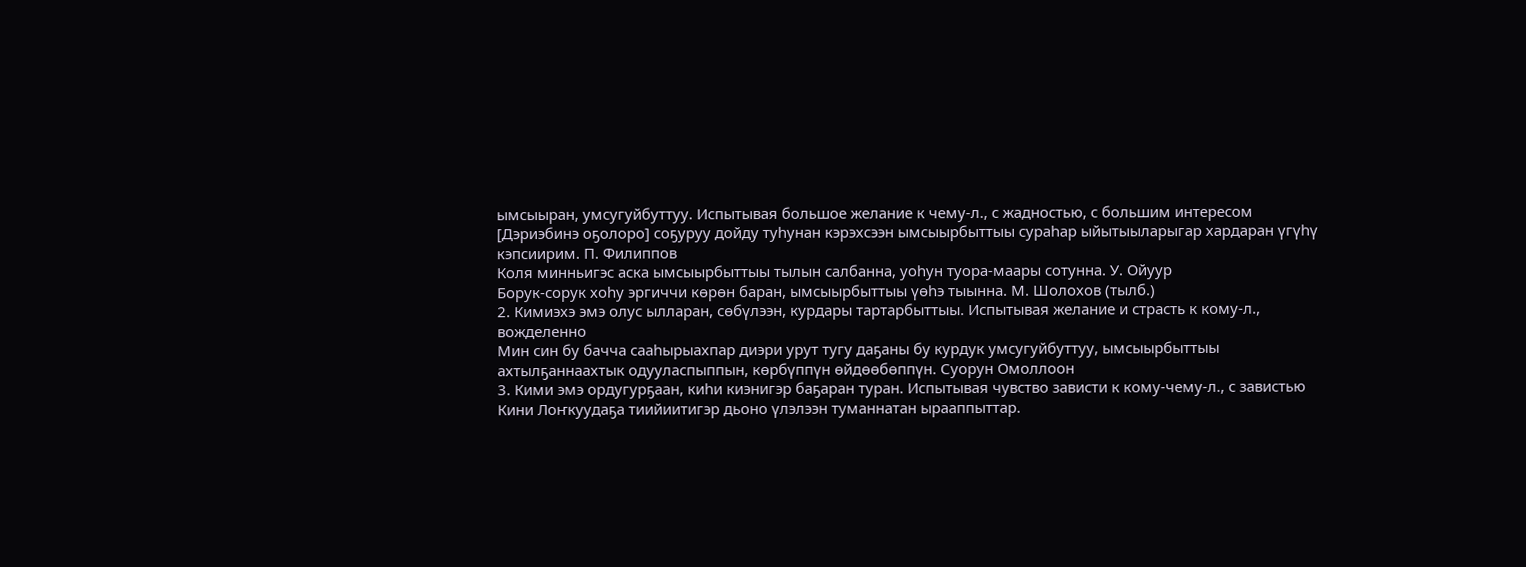ымсыыран, умсугуйбуттуу. Испытывая большое желание к чему-л., с жадностью, с большим интересом
[Дэриэбинэ оҕолоро] соҕуруу дойду туһунан кэрэхсээн ымсыырбыттыы сураһар ыйытыыларыгар хардаран үгүһү кэпсиирим. П. Филиппов
Коля минньигэс аска ымсыырбыттыы тылын салбанна, уоһун туора-маары сотунна. У. Ойуур
Борук-сорук хоһу эргиччи көрөн баран, ымсыырбыттыы үөһэ тыынна. М. Шолохов (тылб.)
2. Кимиэхэ эмэ олус ылларан, сөбүлээн, курдары тартарбыттыы. Испытывая желание и страсть к кому-л., вожделенно
Мин син бу бачча сааһырыахпар диэри урут тугу даҕаны бу курдук умсугуйбуттуу, ымсыырбыттыы ахтылҕаннаахтык одууласпыппын, көрбүппүн өйдөөбөппүн. Суорун Омоллоон
3. Кими эмэ ордугурҕаан, киһи киэнигэр баҕаран туран. Испытывая чувство зависти к кому-чему-л., с завистью
Кини Лоҥкуудаҕа тиийиитигэр дьоно үлэлээн туманнатан ырааппыттар.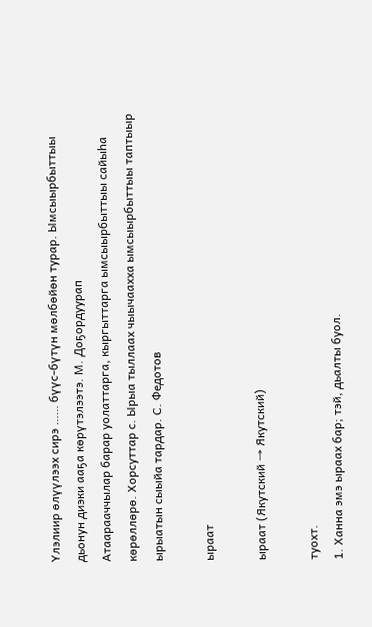Үлэлиир өлүүлээх сирэ …… бүүс-бүтүн мөлбөйөн турар. Ымсыырбыттыы дьонун диэки ааҕа көрүтэлээтэ. М. Доҕордуурап
Атаарааччылар барар уолаттарга, кыргыттарга ымсыырбыттыы сайыһа көрөллөрө. Хорсуттар с. Ырыа тыллаах чыычаахха ымсыырбыттыы таптыыр ырыатын сыыйа тардар. С. Федотов

ыраат

ыраат (Якутский → Якутский)

туохт.
1. Ханна эмэ ыраах бар; тэй, дьалты буол.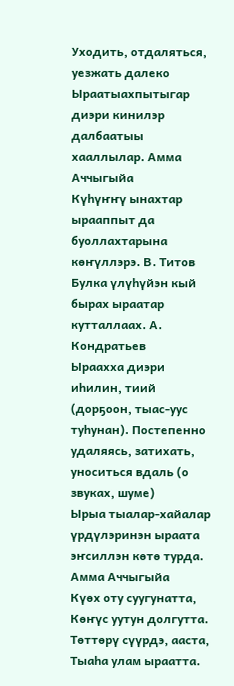Уходить, отдаляться, уезжать далеко
Ыраатыахпытыгар диэри кинилэр далбаатыы хааллылар. Амма Аччыгыйа
Күһүҥҥү ынахтар ырааппыт да буоллахтарына көҥүллэрэ. В. Титов
Булка үлүһүйэн кый бырах ыраатар кутталлаах. А. Кондратьев
Ыраахха диэри иһилин, тиий (дорҕоон, тыас-уус туһунан). Постепенно удаляясь, затихать, уноситься вдаль (о звуках, шуме)
Ырыа тыалар-хайалар үрдүлэринэн ыраата эҥсиллэн көтө турда. Амма Аччыгыйа
Күөх оту суугунатта, Көҥүс уутун долгутта. Төттөрү сүүрдэ, ааста, Тыаһа улам ыраатта.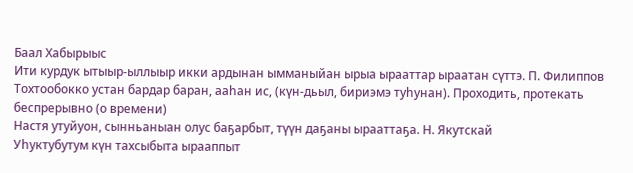Баал Хабырыыс
Ити курдук ытыыр-ыллыыр икки ардынан ымманыйан ырыа ырааттар ыраатан сүттэ. П. Филиппов
Тохтообокко устан бардар баран, ааһан ис, (күн-дьыл, бириэмэ туһунан). Проходить, протекать беспрерывно (о времени)
Настя утуйуон, сынньаныан олус баҕарбыт, түүн даҕаны ырааттаҕа. Н. Якутскай
Уһуктубутум күн тахсыбыта ырааппыт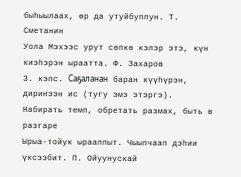быһыылаах, өр да утуйбуппун. Т. Сметанин
Уола Мэхээс урут сөпкө кэлэр этэ, күн киэһэрэн ыраатта. Ф. Захаров
3. кэпс. Саҕаланан баран күүһүрэн, дириҥээн ис (тугу эмэ этэргэ). Набирать темп, обретать размах, быть в разгаре
Ырыа-тойук ырааппыт. Чыыпчаап дэһии үксээбит. П. Ойуунускай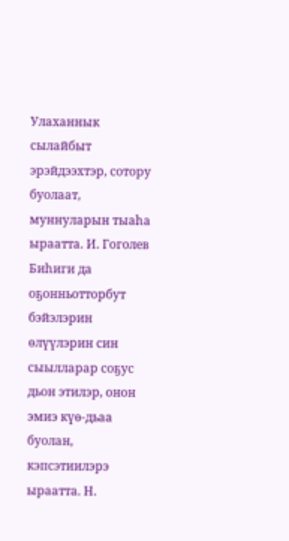Улаханнык сылайбыт эрэйдээхтэр, сотору буолаат, муннуларын тыаһа ыраатта. И. Гоголев
Биһиги да оҕонньотторбут бэйэлэрин өлүүлэрин син сыылларар соҕус дьон этилэр, онон эмиэ күө-дьаа буолан, кэпсэтиилэрэ ыраатта. Н.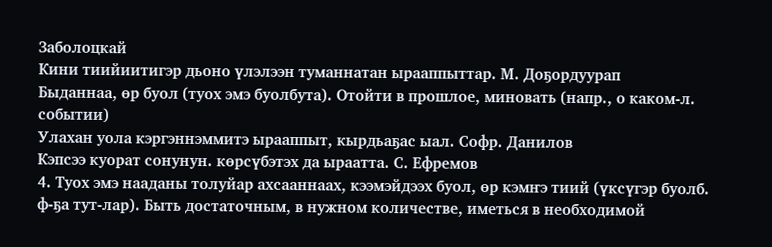Заболоцкай
Кини тиийиитигэр дьоно үлэлээн туманнатан ырааппыттар. М. Доҕордуурап
Быданнаа, өр буол (туох эмэ буолбута). Отойти в прошлое, миновать (напр., о каком-л. событии)
Улахан уола кэргэннэммитэ ырааппыт, кырдьаҕас ыал. Софр. Данилов
Кэпсээ куорат сонунун. көрсүбэтэх да ыраатта. С. Ефремов
4. Туох эмэ нааданы толуйар ахсааннаах, кээмэйдээх буол, өр кэмҥэ тиий (үксүгэр буолб. ф-ҕа тут-лар). Быть достаточным, в нужном количестве, иметься в необходимой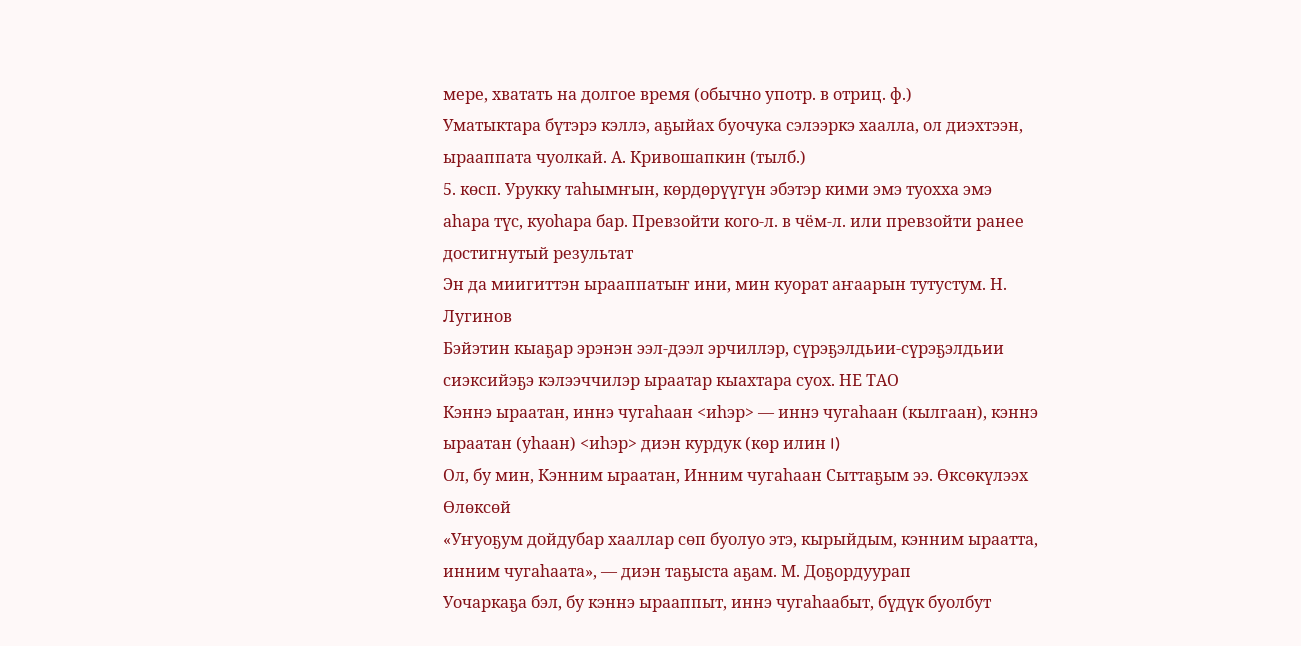мере, хватать на долгое время (обычно употр. в отриц. ф.)
Уматыктара бүтэрэ кэллэ, аҕыйах буочука сэлээркэ хаалла, ол диэхтээн, ырааппата чуолкай. А. Кривошапкин (тылб.)
5. көсп. Урукку таһымҥын, көрдөрүүгүн эбэтэр кими эмэ туохха эмэ аһара түс, куоһара бар. Превзойти кого-л. в чём-л. или превзойти ранее достигнутый результат
Эн да миигиттэн ырааппатыҥ ини, мин куорат аҥаарын тутустум. Н. Лугинов
Бэйэтин кыаҕар эрэнэн ээл-дээл эрчиллэр, сүрэҕэлдьии-сүрэҕэлдьии сиэксийэҕэ кэлээччилэр ыраатар кыахтара суох. НЕ ТАО
Кэннэ ыраатан, иннэ чугаһаан <иһэр> — иннэ чугаһаан (кылгаан), кэннэ ыраатан (уһаан) <иһэр> диэн курдук (көр илин I)
Ол, бу мин, Кэнним ыраатан, Инним чугаһаан Сыттаҕым ээ. Өксөкүлээх Өлөксөй
«Уҥуоҕум дойдубар хааллар сөп буолуо этэ, кырыйдым, кэнним ыраатта, инним чугаһаата», — диэн таҕыста аҕам. М. Доҕордуурап
Уочаркаҕа бэл, бу кэннэ ырааппыт, иннэ чугаһаабыт, бүдүк буолбут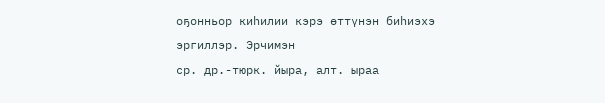оҕонньор киһилии кэрэ өттүнэн биһиэхэ эргиллэр. Эрчимэн
ср. др.-тюрк. йыра, алт. ыраа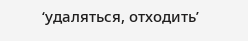‘удаляться, отходить’